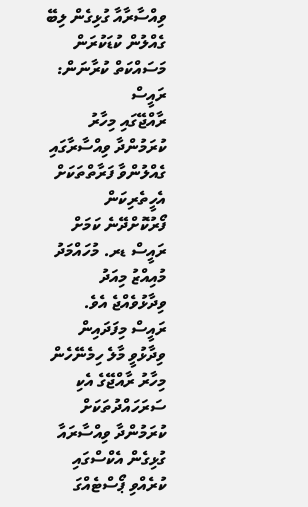ވިއްސާރާއާ ގުޅިގެން ލިބޭ ގެއްލުން ކުޑަކުރަން މަސައްކަތް ކުރާނަން: ރައީސް
ރާއްޖޭގައި މިހާރު ކުރަމުންދާ ވިއްސާރާގައި ގެއްލުންވާ ފަރާތްތަކަށް އެހީތެރިކަން ފޯރުކޮށްދޭނެ ކަމަށް ރައީސް ޑރ. މުހައްމަދު މުއިއްޒު މިއަދު ވިދާޅުވެއްޖެ އެވެ.
ރައީސް މިފަދައިން ވިދާޅުވީ މާލެ ހިމެނޭހެން މިހާރު ރާއްޖޭގެ އެކި ސަރަހައްދުތަކަށް ކުރަމުންދާ ވިއްސާރައާ ގުޅިގެން އެކްސްގައި ކުރެއްވި ޕޯސްޓެއްގަ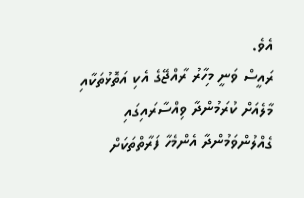އެވެ.
ރައީސް ވަނީ މިހާރު ރާއްޖޭގެ އެކި އަތޮޅުތަކާއި މާލެއަށް ކުރަމުންދާ ވިއްސާރައިގައި ގެއްލުންވަމުންދާ އެންމެހާ ފަރާތްތަކަށް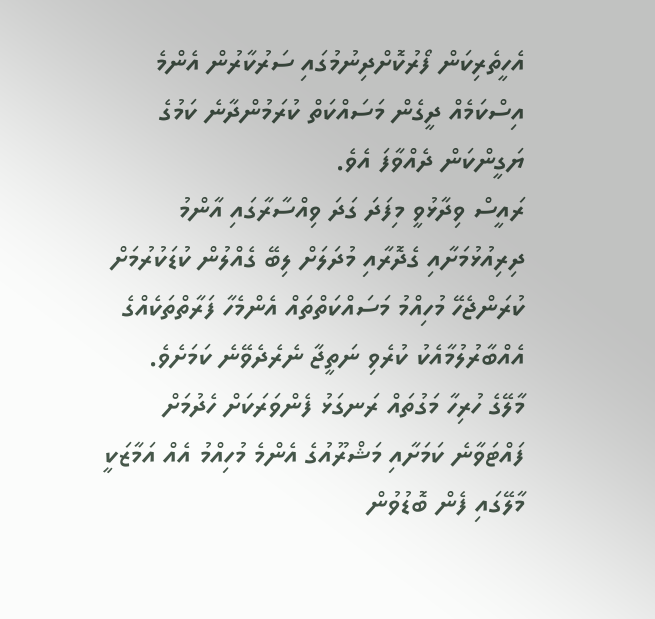އެހީތެރިކަން ފޯރުކޮށްދިނުމުގައި ސަރުކާރުން އެންމެ އިސްކަމެއް ދީގެން މަސައްކަތް ކުރަމުންދާނެ ކަމުގެ ޔަގީންކަން ދެއްވާފަ އެވެ.
ރައީސް ވިދާޅުވީ މިފަދަ ގަދަ ވިއްސާރާގައި އާންމު ދިރިއުޅުމަށާއި ގެދޮރާއި މުދަލަށް ލިބޭ ގެއްލުން ކުޑަކުރުމަށް ކުރަންޖެހޭ މުހިއްމު މަސައްކަތްތައް އެންމެހާ ފަރާތްތަކެއްގެ އެއްބާރުލުމާއެކު ކުރެވި ނަތީޖާ ނެރެދެވޭނެ ކަމަށެވެ.
މާލޭގެ ހުރިހާ މަގުތައް ރަނގަޅު ފެންވަރަކަށް ހެދުމަށް ފައްޓަވާނެ ކަމަށާއި މަޝްރޫއުގެ އެންމެ މުހިއްމު އެއް އަމާޒަކީ މާލޭގައި ފެން ބޮޑުވުން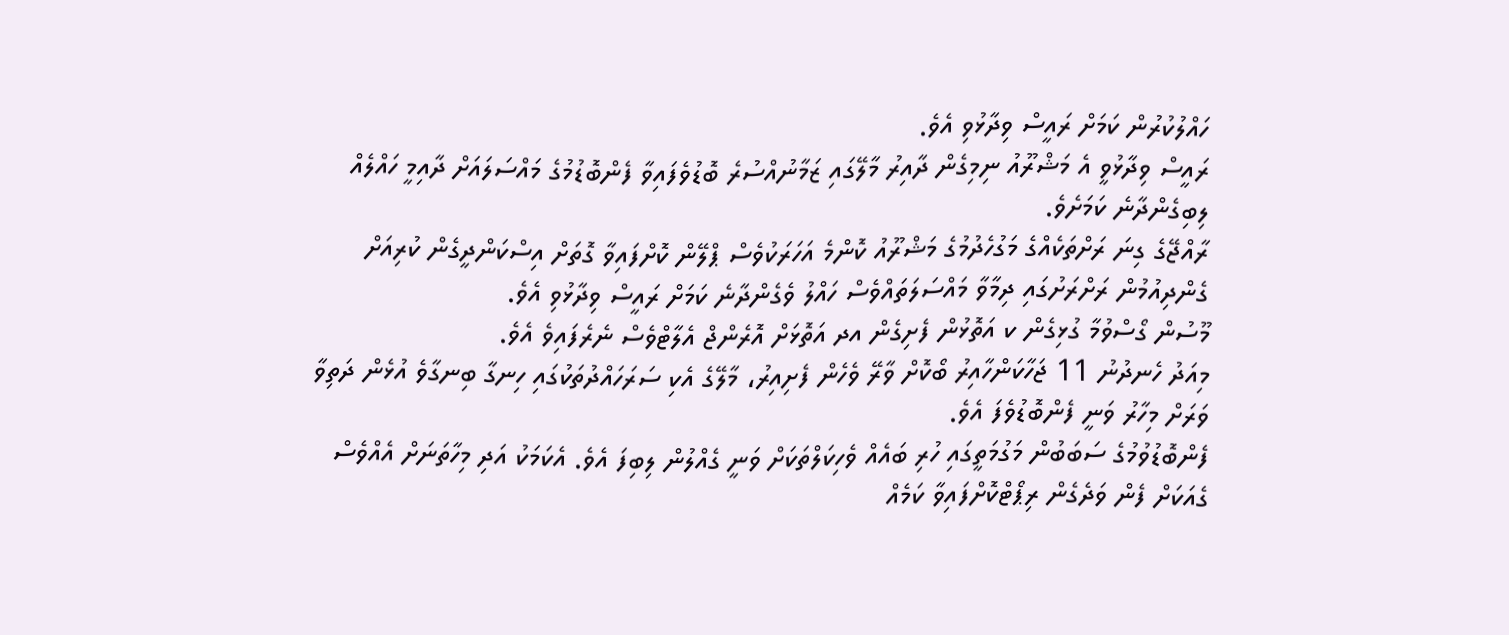ހައްލުކުރުން ކަމަށް ރައީސް ވިދާޅުވި އެވެ.
ރައީސް ވިދާޅުވީ އެ މަޝްރޫއު ނިމިގެން ދާއިރު މާލޭގައި ޒަމާނުއްސުރެ ބޮޑުވެފައިވާ ފެންބޮޑުމުގެ މައްސަލައަށް ދާއިމީ ހައްލެއް ލިބިގެންދާނެ ކަމަށެވެ.
ރާއްޖޭގެ ގިނަ ރަށްތަކެއްގެ މަގުހެދުމުގެ މަޝްރޫއު ކޮންމެ އަހަރަކުވެސް ޕްލޭން ކޮށްފައިވާ ގޮތަށް އިސްކަންދީގެން ކުރިއަށް ގެންދިއުމުން ރަށްރަށުގައި ދިމާވާ މައްސަލަތައްވެސް ހައްލު ވެގެންދާނެ ކަމަށް ރައީސް ވިދާޅުވި އެވެ.
މޫސުން ގޯސްވުމާ ގުޅިގެން ކ އަތޮޅުން ފެށިގެން އދ އަތޮޅަށް އޮރެންޖް އެލާޓްވެސް ނެރެފައިވެ އެވެ.
މިއަދު ހެނދުނު 11 ޖަހާކަންހާއިރު ބޯކޮށް ވާރޭ ވެހެން ފެށިއިރު، މާލޭގެ އެކި ސަރަހައްދުތަކުގައި ހިނގާ ބިނގާވެ އުޅެން ދަތިވާ ވަރަށް މިހާރު ވަނީ ފެންބޮޑުވެފަ އެވެ.
ފެންބޮޑުވުމުގެ ސަބަބުން މަގުމަތީގައި ހުރި ބައެއް ވެހިކަލްތަކަށް ވަނީ ގެއްލުން ލިބިފަ އެވެ. އެކަމަކު އަދި މިހާތަނަށް އެއްވެސް ގެއަކަށް ފެން ވަދެގެން ރިޕޯޓްކޮށްފައިވާ ކަމެއް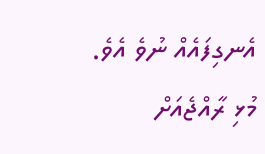އެނގިފައެއް ނުވެ އެވެ.
މުޅި ރާއްޖެއަށް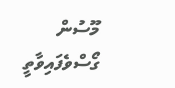މޫސުން ގޯސްވެފައިވާތީ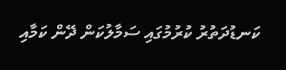ކަނޑުދަތުރު ކުރުމުގައި ސަމާލުކަން ދޭން ކަމާއި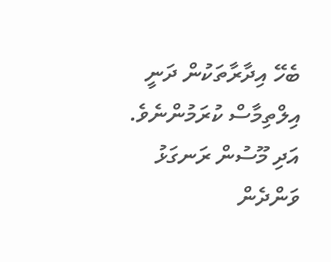ބެހޭ އިދާރާތަކުން ދަނީ އިލްތިމާސް ކުރަމުންނެވެ. އަދި މޫސުން ރަނގަޅު ވަންދެން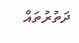ދަތުރުތައް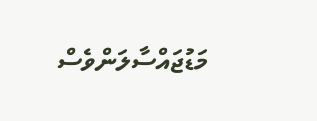މަޑުޖައްސާލަންވެސް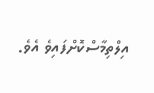އިލްތިމާސްކޮށްފައިވެ އެވެ.